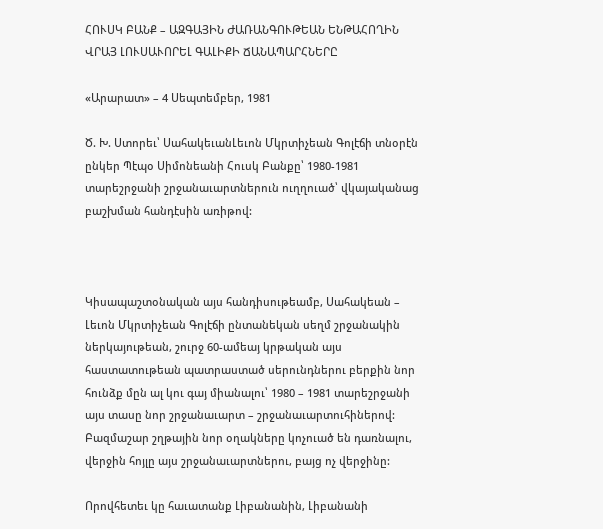ՀՈՒՍԿ ԲԱՆՔ – ԱԶԳԱՅԻՆ ԺԱՌԱՆԳՈՒԹԵԱՆ ԵՆԹԱՀՈՂԻՆ ՎՐԱՅ ԼՈՒՍԱՒՈՐԵԼ ԳԱԼԻՔԻ ՃԱՆԱՊԱՐՀՆԵՐԸ

«Արարատ» – 4 Սեպտեմբեր, 1981

Ծ. Խ. Ստորեւ՝ ՍահակեւանԼեւոն Մկրտիչեան Գոլէճի տնօրէն ընկեր Պէպօ Սիմոնեանի Հուսկ Բանքը՝ 1980-1981 տարեշրջանի շրջանաւարտներուն ուղղուած՝ վկայականաց բաշխման հանդէսին առիթով:



Կիսապաշտօնական այս հանդիսութեամբ, Սահակեան – Լեւոն Մկրտիչեան Գոլէճի ընտանեկան սեղմ շրջանակին ներկայութեան, շուրջ 60-ամեայ կրթական այս հաստատութեան պատրաստած սերունդներու բերքին նոր հունձք մըն ալ կու գայ միանալու՝ 1980 – 1981 տարեշրջանի այս տասը նոր շրջանաւարտ – շրջանաւարտուհիներով: Բազմաշար շղթային նոր օղակները կոչուած են դառնալու, վերջին հոյլը այս շրջանաւարտներու, բայց ոչ վերջինը:

Որովհետեւ կը հաւատանք Լիբանանին, Լիբանանի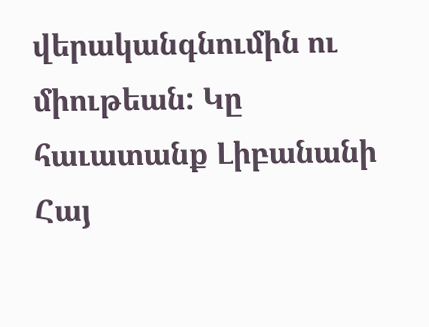վերականգնումին ու միութեան: Կը հաւատանք Լիբանանի Հայ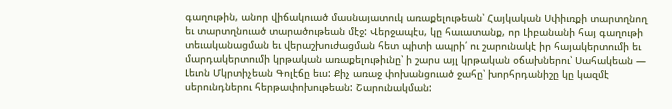գաղութին, անոր վիճակուած մասնայատուկ առաքելութեան՝ Հայկական Սփիւռքի տարտղնող եւ տարտղնուած տարածութեան մէջ: Վերջապէս, կը հաւատանք, որ Լիբանանի հայ գաղութի տեւականացման եւ վերաշխուժացման հետ պիտի ապրի՛ ու շարունակէ իր հայակերտումի եւ մարդակերտումի կրթական առաքելութիւնը՝ ի շարս այլ կրթական օճախներու՝ Սահակեան — Լեւոն Մկրտիչեան Գոլէճը եւս: Քիչ առաջ փոխանցուած ջահը՝ խորհրդանիշը կը կազմէ սերունդներու հերթափոխութեան: Շարունակման: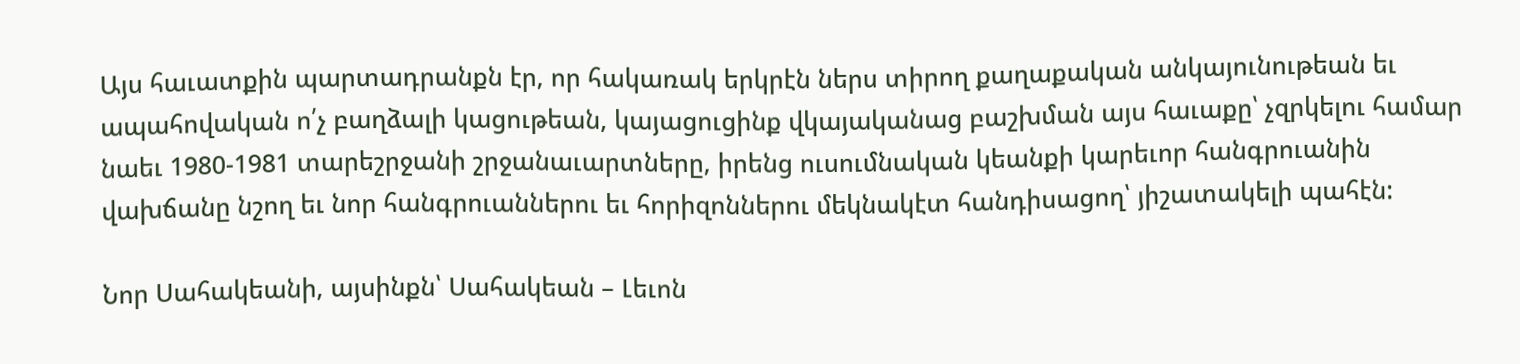Այս հաւատքին պարտադրանքն էր, որ հակառակ երկրէն ներս տիրող քաղաքական անկայունութեան եւ ապահովական ո՛չ բաղձալի կացութեան, կայացուցինք վկայականաց բաշխման այս հաւաքը՝ չզրկելու համար նաեւ 1980-1981 տարեշրջանի շրջանաւարտները, իրենց ուսումնական կեանքի կարեւոր հանգրուանին վախճանը նշող եւ նոր հանգրուաններու եւ հորիզոններու մեկնակէտ հանդիսացող՝ յիշատակելի պահէն:

Նոր Սահակեանի, այսինքն՝ Սահակեան – Լեւոն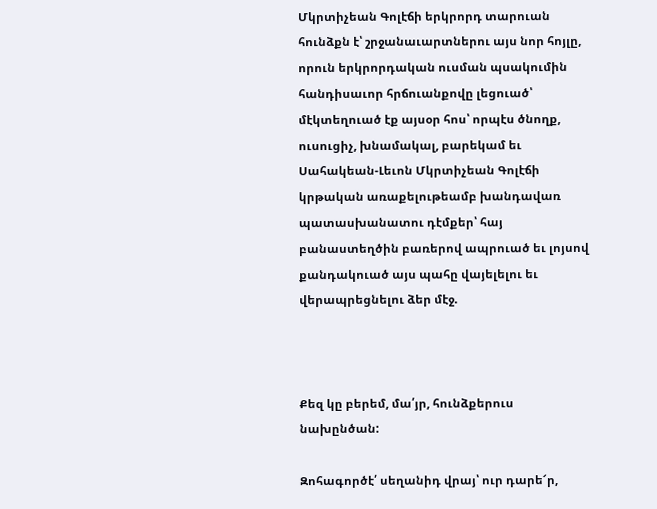Մկրտիչեան Գոլէճի երկրորդ տարուան հունձքն է՝ շրջանաւարտներու այս նոր հոյլը, որուն երկրորդական ուսման պսակումին հանդիսաւոր հրճուանքովը լեցուած՝ մէկտեղուած էք այսօր հոս՝ որպէս ծնողք, ուսուցիչ, խնամակալ, բարեկամ եւ Սահակեան-Լեւոն Մկրտիչեան Գոլէճի կրթական առաքելութեամբ խանդավառ պատասխանատու դէմքեր՝ հայ բանաստեղծին բառերով ապրուած եւ լոյսով քանդակուած այս պահը վայելելու եւ վերապրեցնելու ձեր մէջ.



Քեզ կը բերեմ, մա՛յր, հունձքերուս նախընծան:

Զոհագործէ՛ սեղանիդ վրայ՝ ուր դարե՜ր,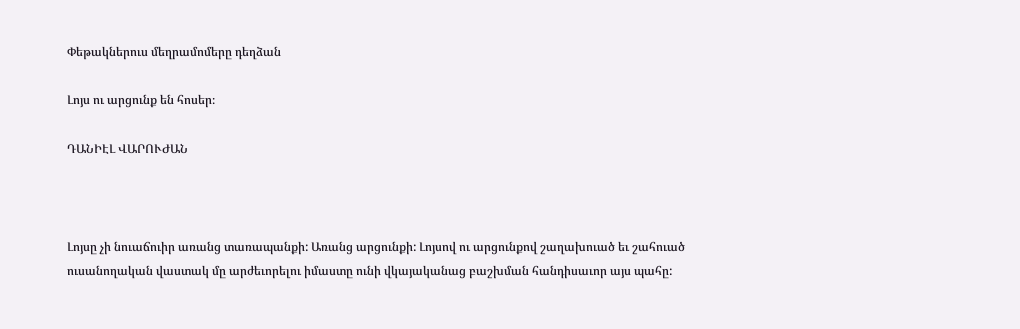Փեթակներուս մեղրամոմերը դեղձան

Լոյս ու արցունք են հոսեր։

ԴԱՆԻԷԼ ՎԱՐՈՒԺԱՆ



Լոյսը չի նուաճուիր առանց տառապանքի: Առանց արցունքի: Լոյսով ու արցունքով շաղախուած եւ շահուած ուսանողական վաստակ մը արժեւորելու իմաստը ունի վկայականաց բաշխման հանդիսաւոր այս պահը: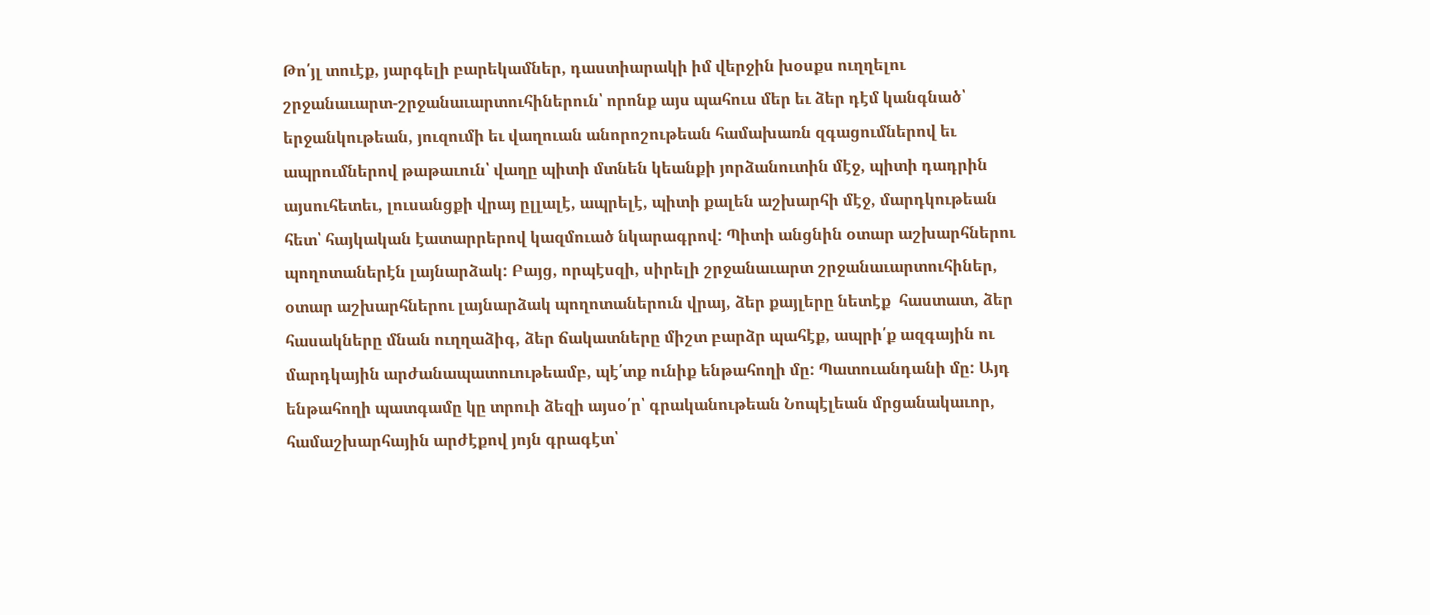Թո՛յլ տուէք, յարգելի բարեկամներ, դաստիարակի իմ վերջին խօսքս ուղղելու շրջանաւարտ-շրջանաւարտուհիներուն՝ որոնք այս պահուս մեր եւ ձեր դէմ կանգնած՝ երջանկութեան, յուզումի եւ վաղուան անորոշութեան համախառն զգացումներով եւ ապրումներով թաթաւուն՝ վաղը պիտի մտնեն կեանքի յորձանուտին մէջ, պիտի դադրին այսուհետեւ, լուսանցքի վրայ ըլլալէ, ապրելէ, պիտի քալեն աշխարհի մէջ, մարդկութեան հետ՝ հայկական էատարրերով կազմուած նկարագրով: Պիտի անցնին օտար աշխարհներու պողոտաներէն լայնարձակ: Բայց, որպէսզի, սիրելի շրջանաւարտ շրջանաւարտուհիներ, օտար աշխարհներու լայնարձակ պողոտաներուն վրայ, ձեր քայլերը նետէք  հաստատ, ձեր հասակները մնան ուղղաձիգ, ձեր ճակատները միշտ բարձր պահէք, ապրի՛ք ազգային ու մարդկային արժանապատուութեամբ, պէ՛տք ունիք ենթահողի մը: Պատուանդանի մը: Այդ ենթահողի պատգամը կը տրուի ձեզի այսօ՛ր՝ գրականութեան Նոպէլեան մրցանակաւոր, համաշխարհային արժէքով յոյն գրագէտ՝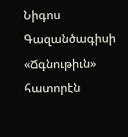Նիգոս Գազանծագիսի «Ճգնութիւն» հատորէն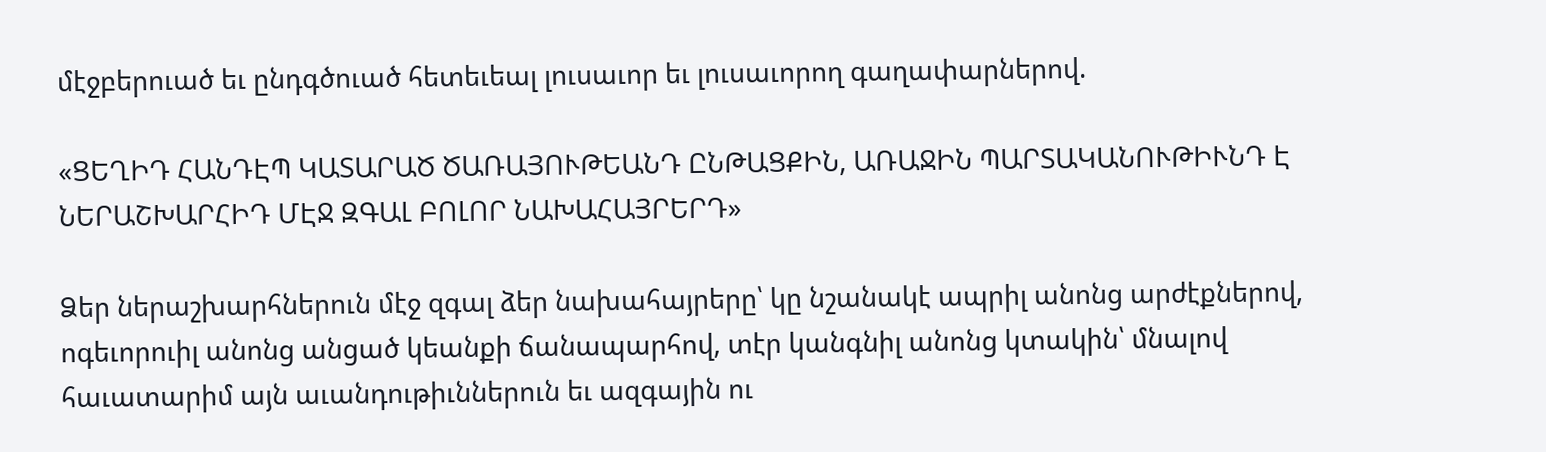մէջբերուած եւ ընդգծուած հետեւեալ լուսաւոր եւ լուսաւորող գաղափարներով.

«ՑԵՂԻԴ ՀԱՆԴԷՊ ԿԱՏԱՐԱԾ ԾԱՌԱՅՈՒԹԵԱՆԴ ԸՆԹԱՑՔԻՆ, ԱՌԱՋԻՆ ՊԱՐՏԱԿԱՆՈՒԹԻՒՆԴ Է ՆԵՐԱՇԽԱՐՀԻԴ ՄԷՋ ԶԳԱԼ ԲՈԼՈՐ ՆԱԽԱՀԱՅՐԵՐԴ»

Ձեր ներաշխարհներուն մէջ զգալ ձեր նախահայրերը՝ կը նշանակէ ապրիլ անոնց արժէքներով, ոգեւորուիլ անոնց անցած կեանքի ճանապարհով, տէր կանգնիլ անոնց կտակին՝ մնալով հաւատարիմ այն աւանդութիւններուն եւ ազգային ու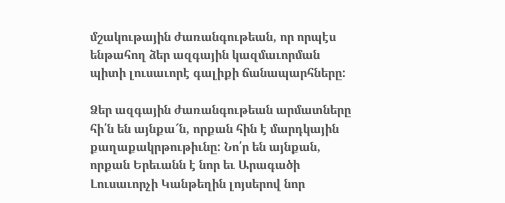մշակութային ժառանգութեան, որ որպէս ենթահող ձեր ազգային կազմաւորման պիտի լուսաւորէ գալիքի ճանապարհները:

Ձեր ազգային ժառանգութեան արմատները հի՛ն են այնքա՜ն, որքան հին է մարդկային քաղաքակրթութիւնը: Նո՛ր են այնքան, որքան Երեւանն է նոր եւ Արագածի Լուսաւորչի Կանթեղին լոյսերով նոր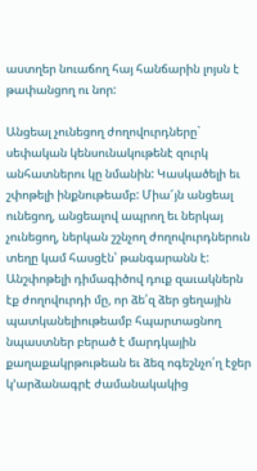աստղեր նուաճող հայ հանճարին լոյսն է թափանցող ու նոր:

Անցեալ չունեցող ժողովուրդները` սեփական կենսունակութենէ զուրկ անհատներու կը նմանին: Կասկածելի եւ շփոթելի ինքնութեամբ: Միա՜յն անցեալ ունեցող, անցեալով ապրող եւ ներկայ չունեցող, ներկան շշնչող ժողովուրդներուն տեղը կամ հասցէն՝ թանգարանն է: Անշփոթելի դիմագիծով դուք զաւակներն էք ժողովուրդի մը, որ ձե՛զ ձեր ցեղային պատկանելիութեամբ հպարտացնող նպաստներ բերած է մարդկային քաղաքակրթութեան եւ ձեզ ոգեշնչո՛ղ էջեր կ’արձանագրէ ժամանակակից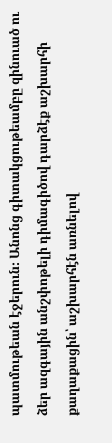պատմութեան էջերուն։ Անոնց գիտակցութեամբը զինուած ու ձեր ազգային անշփոթելի դիմագիծով դարձէք աշխարհի քաղաքացին՝ աշխարհէն առնելով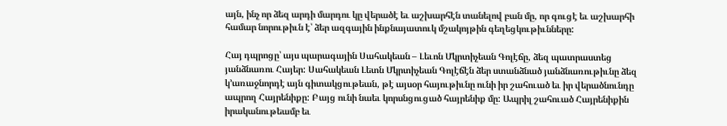այն, ինչ որ ձեզ արդի մարդու կը վերածէ եւ աշխարհէն տանելով բան մը, որ գուցէ եւ աշխարհի համար նորութիւն է՝ ձեր ազգային ինքնայատուկ մշակոյթին գեղեցկութիւնները:

Հայ դպրոցը՝ այս պարագային Սահակեան – Լեւոն Մկրտիչեան Գոլէճը, ձեզ պատրաստեց յանձնառու Հայեր: Սահակեան Լետն Մկրտիչեան Գոլէճէն ձեր ստանձնած յանձնառութիւնը ձեզ կ’առաջնորդէ այն գիտակցութեան, թէ այսօր հայութիւնը ունի իր շահուած եւ իր վերածնունդը ապրող Հայրենիքը: Բայց ունի նաեւ կորսնցուցած հայրենիք մը: Ապրիլ շահուած Հայրենիքին իրականութեամբ եւ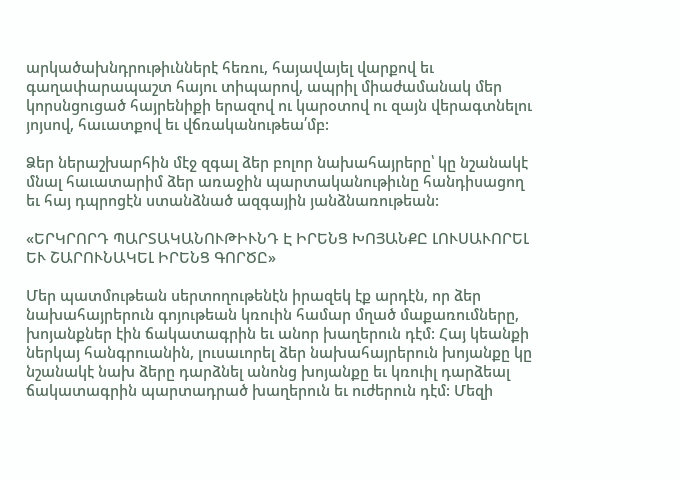արկածախնդրութիւններէ հեռու, հայավայել վարքով եւ գաղափարապաշտ հայու տիպարով, ապրիլ միաժամանակ մեր կորսնցուցած հայրենիքի երազով ու կարօտով ու զայն վերագտնելու յոյսով, հաւատքով եւ վճռականութեա՛մբ:

Ձեր ներաշխարհին մէջ զգալ ձեր բոլոր նախահայրերը՝ կը նշանակէ մնալ հաւատարիմ ձեր առաջին պարտականութիւնը հանդիսացող եւ հայ դպրոցէն ստանձնած ազգային յանձնառութեան:

«ԵՐԿՐՈՐԴ ՊԱՐՏԱԿԱՆՈՒԹԻՒՆԴ Է ԻՐԵՆՑ ԽՈՅԱՆՔԸ ԼՈՒՍԱՒՈՐԵԼ ԵՒ ՇԱՐՈՒՆԱԿԵԼ ԻՐԵՆՑ ԳՈՐԾԸ»

Մեր պատմութեան սերտողութենէն իրազեկ էք արդէն, որ ձեր նախահայրերուն գոյութեան կռուին համար մղած մաքառումները, խոյանքներ էին ճակատագրին եւ անոր խաղերուն դէմ: Հայ կեանքի ներկայ հանգրուանին, լուսաւորել ձեր նախահայրերուն խոյանքը կը նշանակէ նախ ձերը դարձնել անոնց խոյանքը եւ կռուիլ դարձեալ ճակատագրին պարտադրած խաղերուն եւ ուժերուն դէմ: Մեզի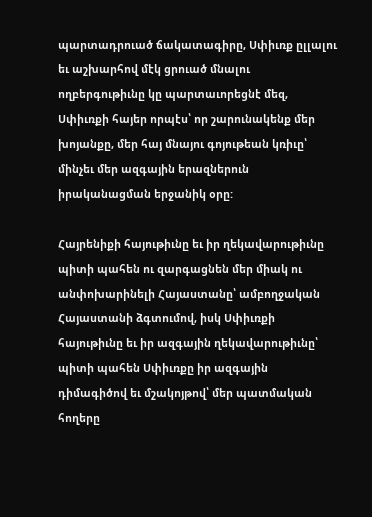պարտադրուած ճակատագիրը, Սփիւռք ըլլալու եւ աշխարհով մէկ ցրուած մնալու ողբերգութիւնը կը պարտաւորեցնէ մեզ, Սփիւռքի հայեր որպէս՝ որ շարունակենք մեր խոյանքը, մեր հայ մնայու գոյութեան կռիւը՝ մինչեւ մեր ազգային երազներուն իրականացման երջանիկ օրը:

Հայրենիքի հայութիւնը եւ իր ղեկավարութիւնը պիտի պահեն ու զարգացնեն մեր միակ ու անփոխարինելի Հայաստանը՝ ամբողջական Հայաստանի ձգտումով, իսկ Սփիւռքի հայութիւնը եւ իր ազգային ղեկավարութիւնը՝ պիտի պահեն Սփիւռքը իր ազգային դիմագիծով եւ մշակոյթով՝ մեր պատմական հողերը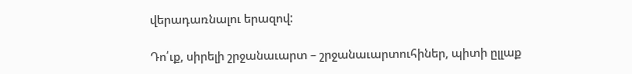վերադառնալու երազով:

Դո՛ւք, սիրելի շրջանաւարտ – շրջանաւարտուհիներ, պիտի ըլլաք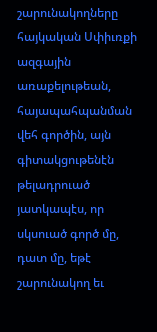շարունակողները հայկական Սփիւռքի ազգային առաքելութեան, հայապահպանման վեհ գործին, այն գիտակցութենէն թելադրուած յատկապէս, որ սկսուած գործ մը, դատ մը, եթէ շարունակող եւ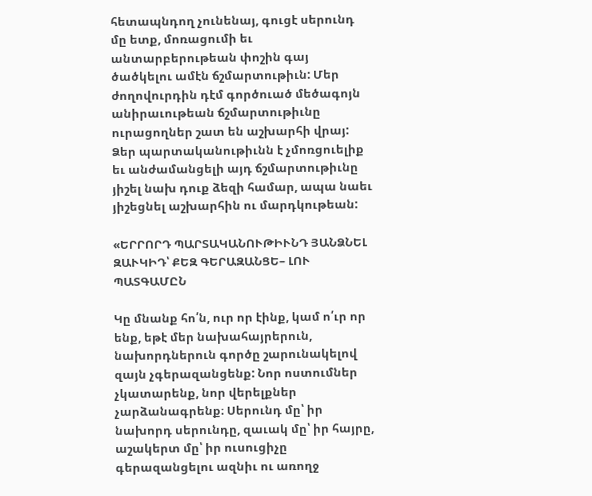հետապնդող չունենայ, գուցէ սերունդ մը ետք, մոռացումի եւ անտարբերութեան փոշին գայ ծածկելու ամէն ճշմարտութիւն: Մեր ժողովուրդին դէմ գործուած մեծագոյն անիրաւութեան ճշմարտութիւնը ուրացողներ շատ են աշխարհի վրայ: Ձեր պարտականութիւնն է չմոռցուելիք եւ անժամանցելի այդ ճշմարտութիւնը յիշել նախ դուք ձեզի համար, ապա նաեւ յիշեցնել աշխարհին ու մարդկութեան:

«ԵՐՐՈՐԴ ՊԱՐՏԱԿԱՆՈՒԹԻՒՆԴ ՅԱՆՁՆԵԼ ԶԱՒԿԻԴ՝ ՔԵԶ ԳԵՐԱԶԱՆՑԵ– ԼՈՒ ՊԱՏԳԱՄԸՆ

Կը մնանք հո՛ն, ուր որ էինք, կամ ո՛ւր որ ենք, եթէ մեր նախահայրերուն, նախորդներուն գործը շարունակելով զայն չգերազանցենք: Նոր ոստումներ չկատարենք, նոր վերելքներ չարձանագրենք։ Սերունդ մը՝ իր նախորդ սերունդը, զաւակ մը՝ իր հայրը, աշակերտ մը՝ իր ուսուցիչը գերազանցելու ազնիւ ու առողջ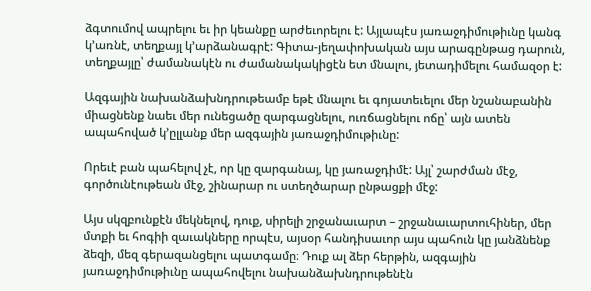ձգտումով ապրելու եւ իր կեանքը արժեւորելու է: Այլապէս յառաջդիմութիւնը կանգ կ’առնէ, տեղքայլ կ’արձանագրէ: Գիտա-յեղափոխական այս արագընթաց դարուն, տեղքայլը՝ ժամանակէն ու ժամանակակիցէն ետ մնալու, յետադիմելու համազօր է:

Ազգային նախանձախնդրութեամբ եթէ մնալու եւ գոյատեւելու մեր նշանաբանին միացնենք նաեւ մեր ունեցածը զարգացնելու, ուռճացնելու ոճը՝ այն ատեն ապահոված կ’ըլլանք մեր ազգային յառաջդիմութիւնը:

Որեւէ բան պահելով չէ, որ կը զարգանայ, կը յառաջդիմէ: Այլ՝ շարժման մէջ, գործունէութեան մէջ, շինարար ու ստեղծարար ընթացքի մէջ:

Այս սկզբունքէն մեկնելով, դուք, սիրելի շրջանաւարտ – շրջանաւարտուհիներ, մեր մտքի եւ հոգիի զաւակները որպէս, այսօր հանդիսաւոր այս պահուն կը յանձնենք ձեզի, մեզ գերազանցելու պատգամը։ Դուք ալ ձեր հերթին, ազգային յառաջդիմութիւնը ապահովելու նախանձախնդրութենէն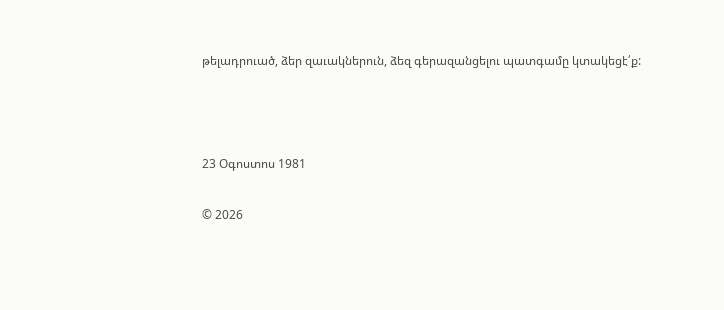թելադրուած, ձեր զաւակներուն, ձեզ գերազանցելու պատգամը կտակեցէ՛ք:



23 Օգոստոս 1981

© 2026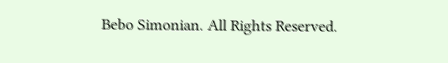Bebo Simonian. All Rights Reserved.